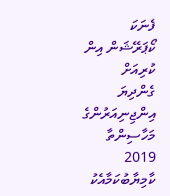ފެނަކަ ކޯޕަރޭޝަން އިން ކުރިއަށް ގެންދިޔަ އިންޖިނިއަރުންގެ މަހާސިންތާ 2019 ކާމިޔާބުކަމާއެކު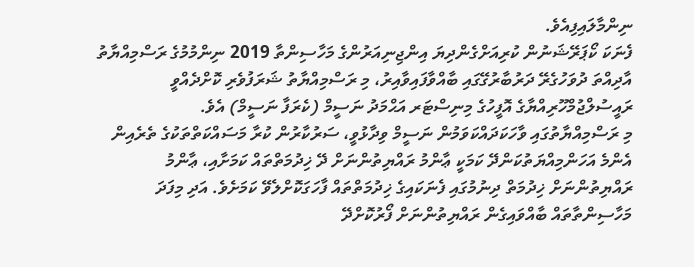ނިންމާލައިފިއެވެ.
ފެނަކަ ކޯޕަރޭޝަނުން ކުރިއަށްގެންދިޔަ އިންޖިނިއަރުންގެ މަހާސިންތާ 2019 ނިންމުމުގެ ރަސްމިއްޔާތު އާދިއްތަ ދުވަހުގެރޭ ދަރުބާރުގޭގައި ބާއްވާފައިވާއިރު، މި ރަސްމިއްޔާތު ޝަރަފުވެރި ކޮށްދެއްވީ ރައީސުލްޖުމްހޫރިއްޔާގެ އޮފީހުގެ މިނިސްޓަރ އަޙްމަދު ނަސީމް (ކެރަފާ ނަސީމް) އެވެ.
މި ރަސްމިއްޔާތުގައި ވާހަކަދައްކަވަމުން ނަސީމް ވިދާޅުވީ، ސަރުކާރުން ކުރާ މަސައްކަތްތަކުގެ ތެރެއިން އެންމެ އަހަންމިއްޔަތުކަންދޭ ކަމަކީ ޢާންމު ރައްޔިތުންނަށް ދޭ ޚިދުމަތްތައް ކަމަށާއި، ޢާންމު ރައްޔިތުންނަށް ޚިދުމަތް ދިނުމުގައި ފެނަކައިގެ ޚިދުމަތްތައް ފާހަގަކޮށްލެވޭ ކަމަށެވެ. އަދި މިފަދަ މަހާސިންތާތައް ބާއްވައިގެން ރައްޔިތުންނަށް ފޯރުކޮށްދޭ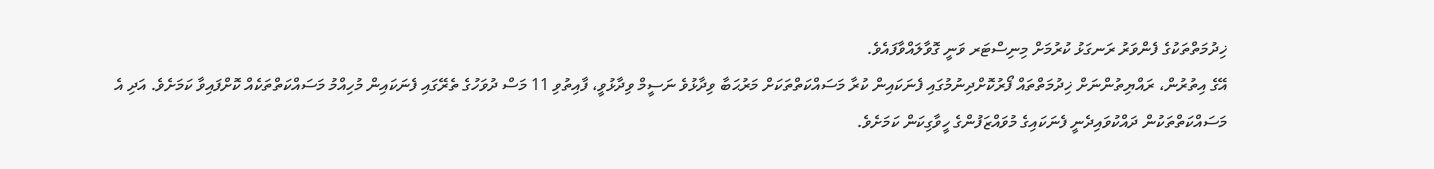ޚިދުމަތްތަކުގެ ފެންވަރު ރަނގަޅު ކުރުމަށް މިނިސްޓަރ ވަނީ ގޮވާލައްވާފައެވެ.
އޭގެ އިތުރުން، ރައްޔިތުންނަށް ޚިދުމަތްތައް ފޯރުކޮށްދިނުމުގައި ފެނަކައިން ކުރާ މަސައްކަތްތަކަށް މަރުޙަބާ ވިދާޅުވެ ނަސީމް ވިދާޅުވީ، ފާއިތުވި 11 މަސް ދުވަހުގެ ތެރޭގައި ފެނަކައިން މުހިއްމު މަސައްކަތްތަކެއް ކޮށްފައިވާ ކަމަށެވެ. އަދި އެ މަސައްކަތްތަކުން ދައްކުވައިދެނީ ފެނަކައިގެ މުވައްޒަފުންގެ ހީވާގިކަން ކަމަށެވެ.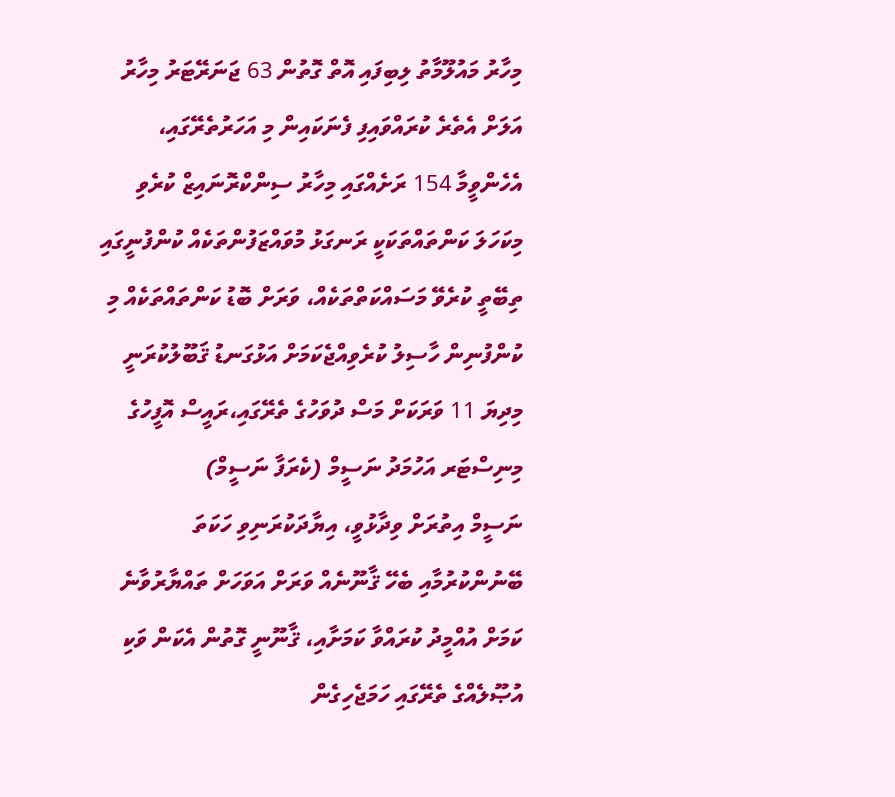މިހާރު މައުލޫމާތު ލިބިފައި އޮތް ގޮތުން 63 ޖަނަރޭޓަރު މިހާރު އަލަށް އެތެރެ ކުރައްވައިފި ފެނަކައިން މި އަހަރުތެރޭގައި، އެހެންވީމާ 154 ރަށެއްގައި މިހާރު ސިންކްރޮނައިޒް ކުރެވި މިކަހަލަ ކަންތައްތަކަކީ ރަނގަޅު މުވައްޒަފުންތަކެއް ކުންފުނީގައި ތިބޭތީ ކުރެވޭ މަސައްކަތްތަކެއް، ވަރަށް ބޮޑު ކަންތައްތަކެއް މި ކުންފުނިން ހާސިލު ކުރެވިއްޖެކަމަށް އަޅުގަނޑު ޤަބޫލުކުރަނީ މިދިޔަ 11 ވަރަކަށް މަސް ދުވަހުގެ ތެރޭގައި،ރައީސް އޮފީހުގެ މިނިސްޓަރ އަހުމަދު ނަސީމް (ކެރަފާ ނަސީމް)
ނަސީމް އިތުރަށް ވިދާޅުވީ، އިޔާދަކުރަނިވި ހަކަތަ ބޭނުންކުރުމާއި ބެހޭ ޤާނޫނެއް ވަރަށް އަވަހަށް ތައްޔާރުވާނެ ކަމަށް އުއްމީދު ކުރައްވާ ކަމަށާއި، ޤާނޫނީ ގޮތުން އެކަން ވަކި އުޞޫލެއްގެ ތެރޭގައި ހަމަޖެހިގެން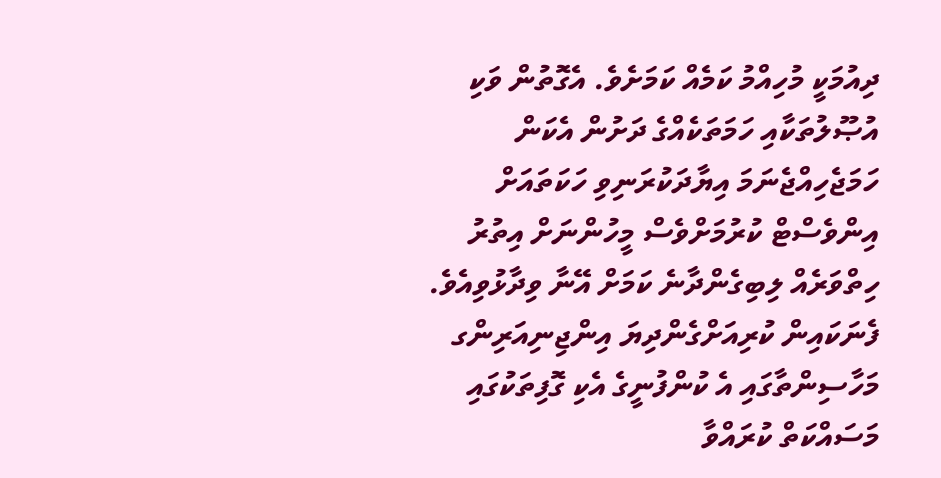ދިއުމަކީ މުހިއްމު ކަމެއް ކަމަށެވެ. އެގޮތުން ވަކި އުޞޫލުތަކާއި ހަމަތަކެއްގެ ދަށުން އެކަން ހަމަޖެހިއްޖެނަމަ އިޔާދަކުރަނިވި ހަކަތައަށް އިންވެސްޓް ކުރުމަށްވެސް މީހުންނަށް އިތުރު ހިތްވަރެއް ލިބިގެންދާނެ ކަމަށް އޭނާ ވިދާޅުވިއެވެ.
ފެނަކައިން ކުރިއަށްގެންދިޔަ އިންޖިނިއަރިންގ މަހާސިންތާގައި އެ ކުންފުނީގެ އެކި ގޮފިތަކުގައި މަސައްކަތް ކުރައްވާ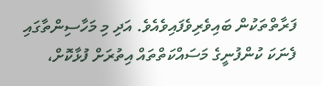ފަރާތްތަކުން ބައިވެރިވެފައިވެއެވެ. އަދި މި މަހާސިންތާގައި ފެނަކަ ކުންފުނީގެ މަސައްކަތްތައް އިތުރަށް ފުޅާކޮށް،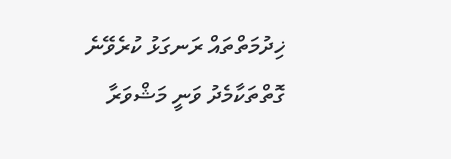ޚިދުމަތްތައް ރަނގަޅު ކުރެވޭނެ ގޮތްތަކާމެދު ވަނީ މަޝްވަރާ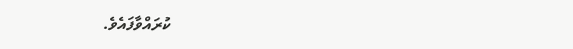ކުރައްވާފައެވެ.